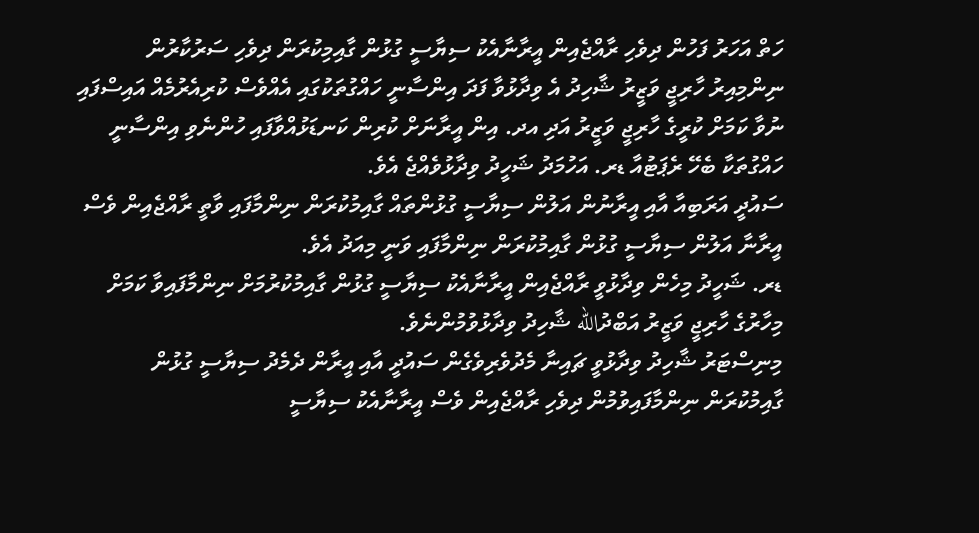ހަތް އަހަރު ފަހުން ދިވެހި ރާއްޖެއިން އީރާނާއެކު ސިޔާސީ ގުޅުން ގާއިމިކުރަން ދިވެހި ސަރުކާރުން ނިންމިއިރު ހާރިޖީ ވަޒީރު ޝާހިދު އެ ވިދާޅުވާ ފަދަ އިންސާނީ ހައްގުތަކުގައި އެއްވެސް ކުރިއެރުމެއް އައިސްފައި ނުވާ ކަމަށް ކުރީގެ ހާރިޖީ ވަޒީރު އަދި އދ. އިން އީރާނަށް ކުރިން ކަނޑަޅުއްވާފައި ހުންނެވި އިންސާނީ ހައްގުތަކާ ބެހޭ ރެޕަޓުއާ ޑރ. އަހުމަދު ޝަހީދު ވިދާޅުވެއްޖެ އެވެ.
ސައުދީ އަރަބިއާ އާއި އީރާނުން އަލުން ސިޔާސީ ގުޅުންތައް ގާއިމުކުރަން ނިންމާފައި ވާތީ ރާއްޖެއިން ވެސް އީރާނާ އަލުން ސިޔާސީ ގުޅުން ގާއިމުކުރަން ނިންމާފައި ވަނީ މިއަދު އެވެ.
ޑރ. ޝަހީދު މިހެން ވިދާޅުވީ ރާއްޖެއިން އީރާނާއެކު ސިޔާސީ ގުޅުން ގާއިމުކުރުމަށް ނިންމާފައިވާ ކަމަށް މިހާރުގެ ހާރިޖީ ވަޒީރު އަބްދުالله ޝާހިދު ވިދާޅުވުމުންނެވެ.
މިނިސްޓަރު ޝާހިދު ވިދާޅުވީ ޗައިނާ މެދުވެރިވެގެން ސައުދީ އާއި އީރާން ދެމެދު ސިޔާސީ ގުޅުން ގާއިމުކުރަން ނިންމާފައިވުމުން ދިވެހި ރާއްޖެއިން ވެސް އީރާނާއެކު ސިޔާސީ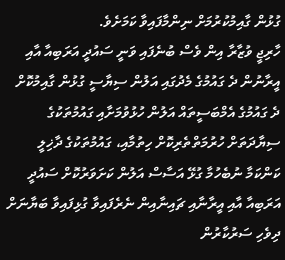ގުޅުން ގާއިމުކުރުމަށް ނިންމާފައިވާ ކަމަށެވެ.
ހާރިޖީ ވުޒާރާ އިން ވެސް ބުނެފައި ވަނީ ސައުދީ އަރަބިއާ އާއި އީރާނުން ދެ ގައުމުގެ މެދުގައި އަލުން ސިޔާސީ ގުޅުން ގާއިމުކޮށް ދެ ގައުމުގެ އެމްބަސީތައް އަލުން ހުޅުވުމަށާއި ގައުމުތަކުގެ ސިޔާދަތަށް ހުރުމަތްތެރިކޮށް ހިތުމާއި، ގައުމުތަކުގެ ދާޚިލީ ކަންކަމާ ނުބެހުމާ ގުޅޭ އަސާސް އަލުން ކަށަވަރުކޮށް ސައުދީ އަރަބިއާ އާއި އީރާނާއި ޗައިނާއިން ނެރެފައިވާ ގުޅިފައިވާ ބަޔާނަށް ދިވެހި ސަރުކާރުން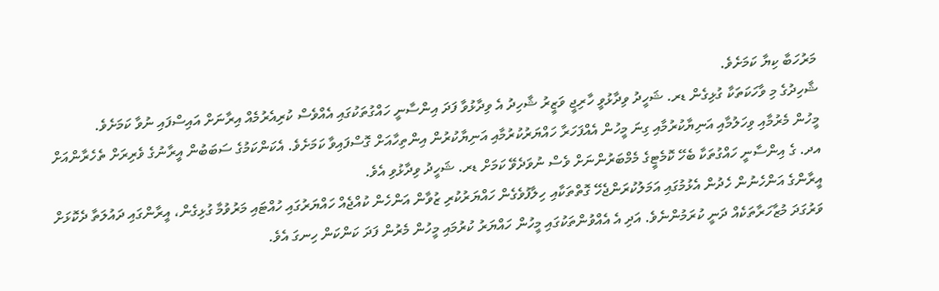މަރުހަބާ ކިޔާ ކަމަށެވެ.
ޝާހިދުގެ މި ވާހަކަތަކާ ގުޅިގެން ޑރ. ޝަހީދު ވިދާޅުވީ ހާރިޖީ ވަޒީރު ޝާހިދު އެ ވިދާޅުވާ ފަދަ އިންސާނީ ހައްގުތަކުގައި އެއްވެސް ކުރިއެރުމެއް އިރާނަށް އައިސްފައި ނުވާ ކަމަށެވެ.
މީހުން މެރުމާއި ވިހަލުމާއި އަނިޔާކުރުމާއި ގިނަ މީހުން އެއްފަހަރާ ހައްޔަރުކުރުމާއި އަނިޔާކުރުން އިންތިހާއަށް ގޮސްފައިވާ ކަމަށެވެ. އެކަންކަމުގެ ސަބަބުން އީރާނުގެ ވެރިރަށް ތެހެރާންއަށް އދ. ގެ އިންސާނީ ހައްގުތަކާ ބެހޭ ކޮމެޓީގެ މެމްބަރުންނަށް ވެސް ނުވަދެވޭ ކަމަށް ޑރ. ޝަހީދު ވިދާޅުވި އެވެ.
އީރާންގެ އަންހެނުން ހެދުން އެޅުމުގައި އަމަލުކުރަންޖެހޭ ގޮތްތަކާއި ހިލާފުވެގެން ހައްޔަރުކުރި ޒުވާން އަންހެން ކުއްޖެއް ހައްޔަރުގައި ހުއްޓައި މަރުވުމާ ގުޅިގެން، އީރާންގައި ދައުލަތާ ދެކޮޅަށް ވަރުގަދަ މުޒާހަރާތަކެއް ދަނީ ކުރަމުންނެވެ. އަދި އެ އެއްވުންތަކުގައި މީހުން ހައްޔަރު ކުރުމައި މީހުން މެރުން ފަދަ ކަންކަން ހިނގަ އެވެ.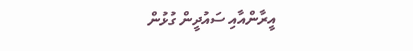އީރާންއާއި ސައުދީން ގުޅުން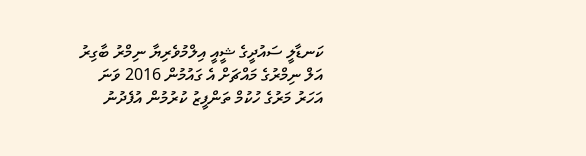ކަނޑާލީ ސައުދީގެ ޝީއީ އިލްމުވެރިޔާ ނިމްރު ބާގިރު އަލް ނިމްރުގެ މައްޗަށް އެ ގައުމުން 2016 ވަނަ އަހަރު މަރުގެ ހުކުމް ތަންފީޒު ކުރުމުން އުފެދުނު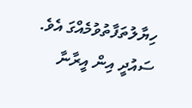ހިޔާލުތަފާތުވުމެއްގަ އެވެ.
ސައުދީ އިން އީރާނާ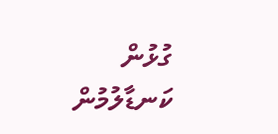ގުޅުން ކަނޑާލުމުން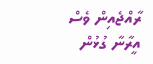ރާއްޖެއިން ވެސް އީރާނާ ގުޅުން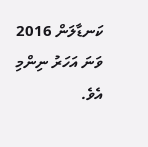ކަނޑާލަން 2016 ވަނަ އަހަރު ނިންމި އެވެ.